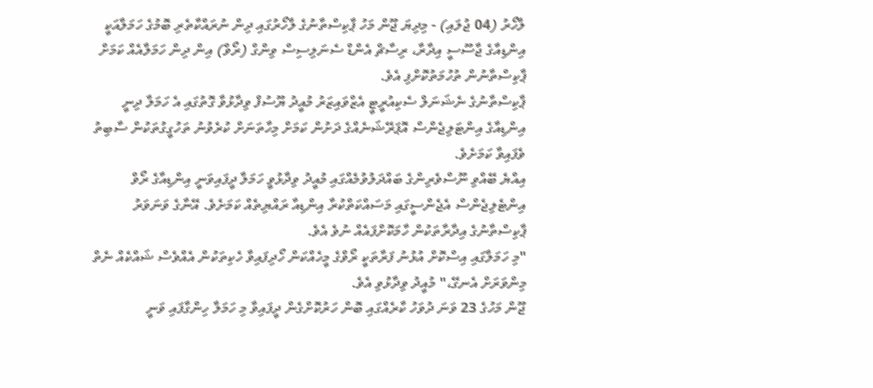ލާހޯރު (04 ޖުލައި) - މިދިޔަ ޖޫން މަހު ޕާކިސްތާނުގެ ލާހޯރުގައި ދިން ނުރައްކާތެރި ބޮމުގެ ހަމަލާއަކީ އިންޑިއާގެ ޖާސޫސީ އިދާރާ، ރިސާޗް އެންޑް ސެނަލިސިސް ވިންގް (ރޯވް) އިން ދިން ހަމަލާއެއް ކަމަށް ޕާކިސްތާނުން ތުހުމަތުކޮށްފި އެވެ.
ޕާކިސްތާނުގެ ނެޝަނަލް ސެކިއުރީޓީ އެޒްވައިޒަރު މުއީދު ޔޫސުފް ވިދާޅުވާ ގޮތުގައި އެ ހަމަލާ ދިނީ އިންޑިއާގެ އިންޓަލިޖެންސް އޮޕަރޭޝަނެއްގެ ދަށުން ކަމަށް މިހާތަނަށް ކުރެވުނު ތަހުގީގުތަކުން ސާބިތު ވެފައިވާ ކަމަށެވެ.
އިއްޔެ ބޭއްވި ނޫސްވެރިންގެ ބައްދަލުވުމެއްގައި މުއީދު ވިދާޅުވީ ހަމަލާ ދީފައިވަނީ އިންޑިއާގެ ރޯވް އިންޓެލިޖެންސް އެޖެންސީގައި މަސައްކަތްކުރާ އިންޑިއާ ރައްޔިތެއް ކަމަށެވެ. އޭނާގެ ވަނަވަރު ޕާކިސްތާނުގެ އިދާރާތަކުން ހާމަކޮށްފައެއް ނުވެ އެވެ.
"މި ހަމަލާގައި އިސްކޮށް އުޅުނު ފަރާތަކީ ރޯވްގެ މީހެއްކަން ހޯދިފައިވާ ހެކިތަކުން އެއްވެސް ޝައްކެއް ނެތް މިންވަރަށް އެނގޭ،" މުއީދު ވިދާޅުވި އެވެ.
ޖޫން މަހުގެ 23 ވަނަ ދުވަހު ކާރެއްގައި ބޮން ހަރުކޮށްގެން ދީފައިވާ މި ހަމަލާ ހިންގާފައި ވަނީ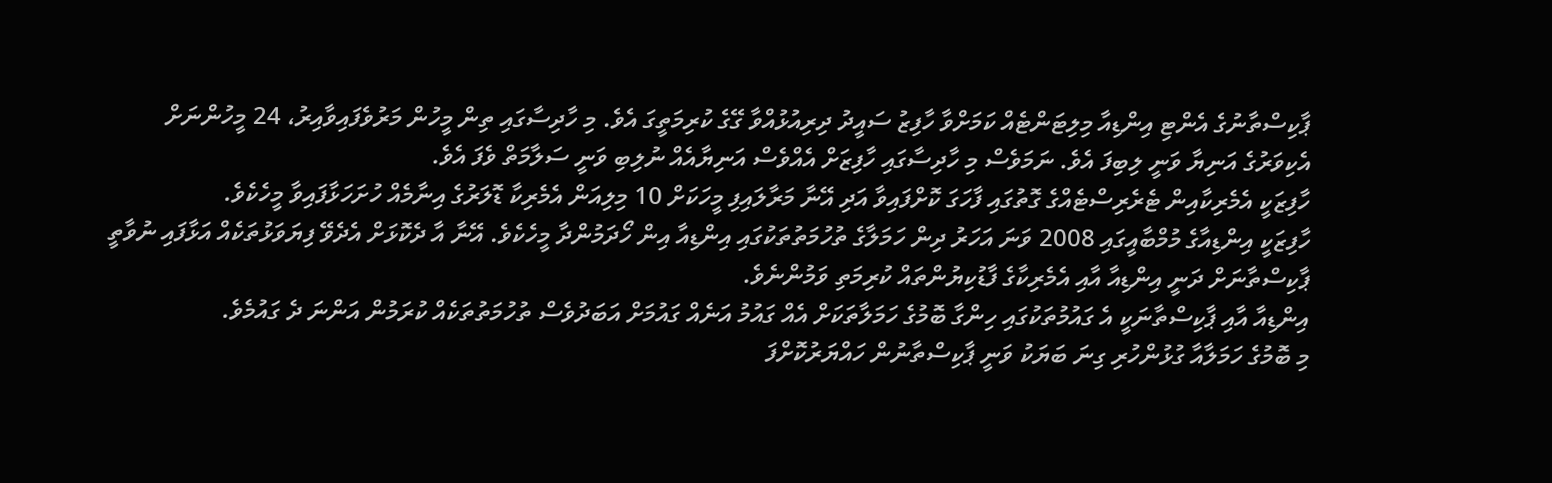ޕާކިސްތާނުގެ އެންޓި އިންޑިއާ މިލިޓަންޓެއް ކަމަށްވާ ހާފިޒު ސައީދު ދިރިއުޅުއްވާ ގޭގެ ކުރިމަތީގަ އެވެ. މި ހާދިސާގައި ތިން މީހުން މަރުވެފައިވާއިރު، 24 މީހުންނަށް އެކިވަރުގެ އަނިޔާ ވަނީ ލިބިފަ އެވެ. ނަމަވެސް މި ހާދިސާގައި ހާފިޒަށް އެއްވެސް އަނިޔާއެއް ނުލިބި ވަނީ ސަލާމަތް ވެފަ އެވެ.
ހާފިޒަކީ އެމެރިކާއިން ޓެރެރިސްޓެއްގެ ގޮތުގައި ފާހަގަ ކޮށްފައިވާ އަދި އޭނާ މަރާލައިފި މީހަކަށް 10 މިލިއަން އެމެރިކާ ޑޮލަރުގެ އިނާމެއް ހުށަހަޅާފައިވާ މީހެކެވެ.
ހާފިޒަކީ އިންޑިއާގެ މުމްބާއީގައި 2008 ވަނަ އަހަރު ދިން ހަމަލާގެ ތުހުމަތުތަކުގައި އިންޑިއާ އިން ހޯދަމުންދާ މީހެކެވެ. އޭނާ އާ ދެކޮޅަށް އެދެވޭ ފިޔަވަޅުތަކެއް އަޅާފައި ނުވާތީ ޕާކިސްތާނަށް ދަނީ އިންޑިއާ އާއި އެމެރިކާގެ ފާޑުކިޔުންތައް ކުރިމަތި ވަމުންނެވެ.
އިންޑިއާ އާއި ޕާކިސްތާނަކީ އެ ގައުމުތަކުގައި ހިންގާ ބޮމުގެ ހަމަލާތަކަށް އެއް ގައުމު އަނެއް ގައުމަށް އަބަދުވެސް ތުހުމަތުތަކެއް ކުރަމުން އަންނަ ދެ ގައުމެވެ.
މި ބޮމުގެ ހަމަލާއާ ގުޅުންހުރި ގިނަ ބަޔަކު ވަނީ ޕާކިސްތާނުން ހައްޔަރުކޮށްފަ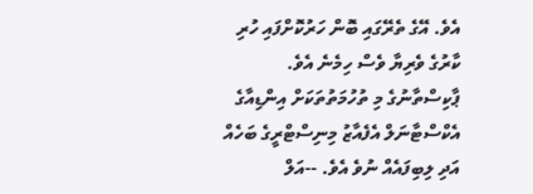އެވެ. އޭގެ ތެރޭގައި ބޮން ހަރުކޮށްފައި ހުރި ކާރުގެ ވެރިޔާ ވެސް ހިމެނެ އެވެ.
ޕާކިސްތާނުގެ މި ތުހުމަތުތަކަށް އިންޑިއާގެ އެކްސްޓާނަލް އެފެއާޒު މިނިސްޓްރީގެ ބަހެއް އަދި ލިބިފައެއް ނުވެ އެވެ. --އަލް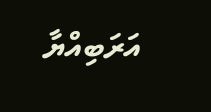އަރަބިއްޔާ